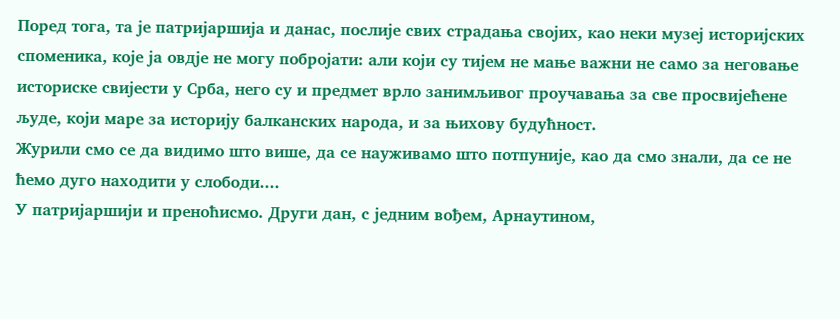Поред тога, та је патријаршија и данас, послије свих страдања својих, као неки музеј историјских споменика, које ја овдје не могу побројати: али који су тијем не мање важни не само за неговање историске свијести у Срба, него су и предмет врло занимљивог проучавања за све просвијећене људе, који маре за историју балканских народа, и за њихову будућност.
Журили смо се да видимо што више, да се науживамо што потпуније, као да смо знали, да се не ћемо дуго находити у слободи....
У патријаршији и преноћисмо. Други дан, с једним вођем, Арнаутином,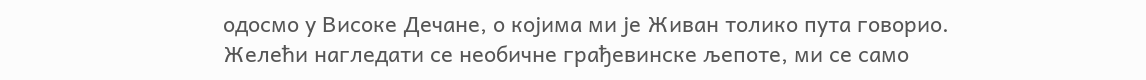одосмо у Високе Дечане, о којима ми је Живан толико пута говорио.
Желећи нагледати се необичне грађевинске љепоте, ми се само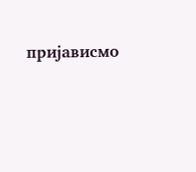пријависмо